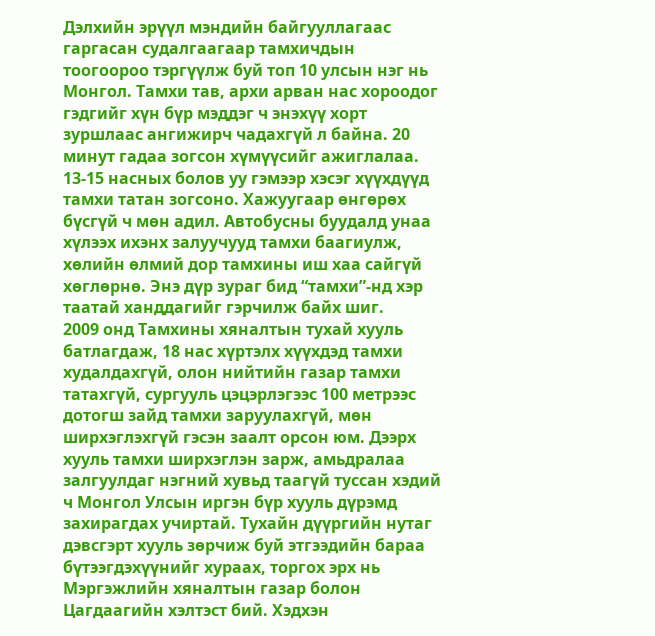Дэлхийн эрүүл мэндийн байгууллагаас гаргасан судалгаагаар тамхичдын тоогоороо тэргүүлж буй топ 10 улсын нэг нь Монгол. Тамхи тав, архи арван нас хороодог гэдгийг хүн бүр мэддэг ч энэхүү хорт зуршлаас ангижирч чадахгүй л байна. 20 минут гадаа зогсон хүмүүсийг ажиглалаа. 13-15 насных болов уу гэмээр хэсэг хүүхдүүд тамхи татан зогсоно. Хажуугаар өнгөрөх бүсгүй ч мөн адил. Автобусны буудалд унаа хүлээх ихэнх залуучууд тамхи баагиулж, хөлийн өлмий дор тамхины иш хаа сайгүй хөглөрнө. Энэ дүр зураг бид “тамхи”-нд хэр таатай ханддагийг гэрчилж байх шиг.
2009 онд Тамхины хяналтын тухай хууль батлагдаж, 18 нас хүртэлх хүүхдэд тамхи худалдахгүй, олон нийтийн газар тамхи татахгүй, сургууль цэцэрлэгээс 100 метрээс дотогш зайд тамхи заруулахгүй, мөн ширхэглэхгүй гэсэн заалт орсон юм. Дээрх хууль тамхи ширхэглэн зарж, амьдралаа залгуулдаг нэгний хувьд таагүй туссан хэдий ч Монгол Улсын иргэн бүр хууль дүрэмд захирагдах учиртай. Тухайн дүүргийн нутаг дэвсгэрт хууль зөрчиж буй этгээдийн бараа бүтээгдэхүүнийг хураах, торгох эрх нь Мэргэжлийн хяналтын газар болон Цагдаагийн хэлтэст бий. Хэдхэн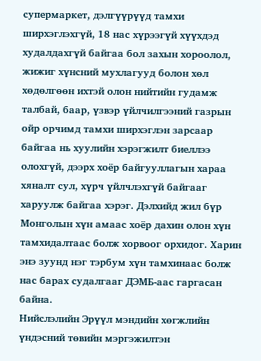супермаркет, дэлгүүрүүд тамхи ширхэглэхгүй, 18 нас хүрээгүй хүүхдэд худалдахгүй байгаа бол захын хороолол, жижиг хүнсний мухлагууд болон хөл хөдөлгөөн ихтэй олон нийтийн гудамж талбай, баар, үзвэр үйлчилгээний газрын ойр орчимд тамхи ширхэглэн зарсаар байгаа нь хуулийн хэрэгжилт биеллээ олохгүй, дээрх хоёр байгууллагын хараа хяналт сул, хүрч үйлчлэхгүй байгааг харуулж байгаа хэрэг. Дэлхийд жил бүр Монголын хүн амаас хоёр дахин олон хүн тамхидалтаас болж хорвоог орхидог. Харин энэ зуунд нэг тэрбум хүн тамхинаас болж нас барах судалгааг ДЭМБ-аас гаргасан байна.
Нийслэлийн Эрүүл мэндийн хөгжлийн үндэсний төвийн мэргэжилтэн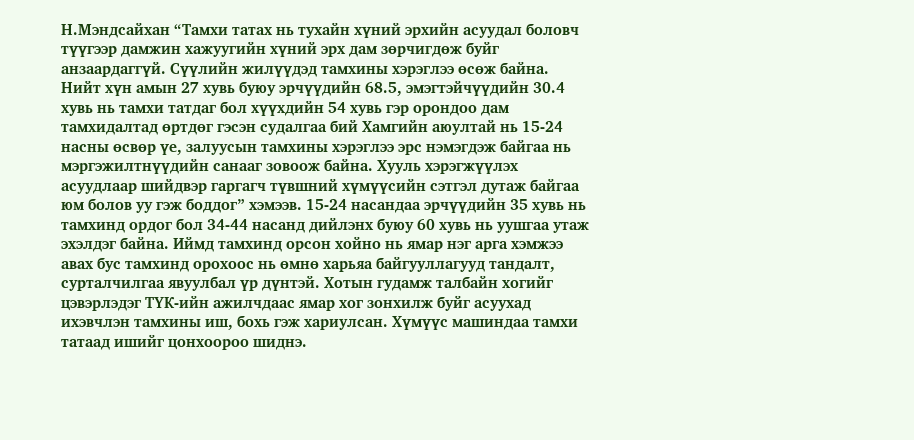Н.Мэндсайхан “Тамхи татах нь тухайн хүний эрхийн асуудал боловч түүгээр дамжин хажуугийн хүний эрх дам зөрчигдөж буйг анзаардаггүй. Сүүлийн жилүүдэд тамхины хэрэглээ өсөж байна. Нийт хүн амын 27 хувь буюу эрчүүдийн 68.5, эмэгтэйчүүдийн 30.4 хувь нь тамхи татдаг бол хүүхдийн 54 хувь гэр орондоо дам тамхидалтад өртдөг гэсэн судалгаа бий Хамгийн аюултай нь 15-24 насны өсвөр үе, залуусын тамхины хэрэглээ эрс нэмэгдэж байгаа нь мэргэжилтнүүдийн санааг зовоож байна. Хууль хэрэгжүүлэх асуудлаар шийдвэр гаргагч түвшний хүмүүсийн сэтгэл дутаж байгаа юм болов уу гэж боддог” хэмээв. 15-24 насандаа эрчүүдийн 35 хувь нь тамхинд ордог бол 34-44 насанд дийлэнх буюу 60 хувь нь уушгаа утаж эхэлдэг байна. Иймд тамхинд орсон хойно нь ямар нэг арга хэмжээ авах бус тамхинд орохоос нь өмнө харьяа байгууллагууд тандалт, сурталчилгаа явуулбал үр дүнтэй. Хотын гудамж талбайн хогийг цэвэрлэдэг ТҮК-ийн ажилчдаас ямар хог зонхилж буйг асуухад ихэвчлэн тамхины иш, бохь гэж хариулсан. Хүмүүс машиндаа тамхи татаад ишийг цонхоороо шиднэ.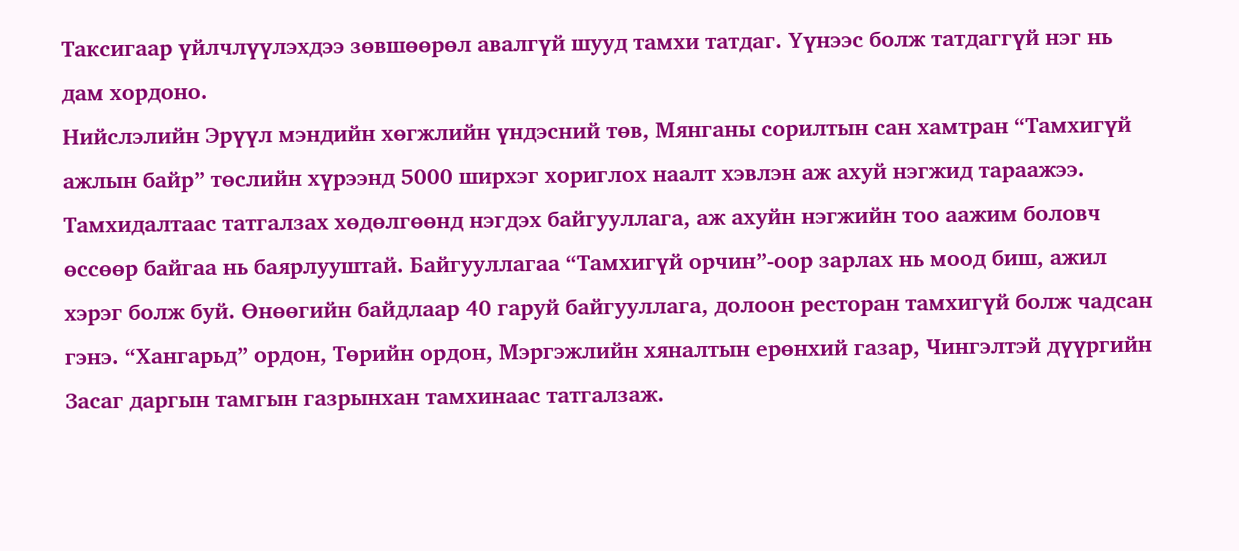Таксигаар үйлчлүүлэхдээ зөвшөөрөл авалгүй шууд тамхи татдаг. Үүнээс болж татдаггүй нэг нь дам хордоно.
Нийслэлийн Эрүүл мэндийн хөгжлийн үндэсний төв, Мянганы сорилтын сан хамтран “Тамхигүй ажлын байр” төслийн хүрээнд 5000 ширхэг хориглох наалт хэвлэн аж ахуй нэгжид тараажээ. Тамхидалтаас татгалзах хөдөлгөөнд нэгдэх байгууллага, аж ахуйн нэгжийн тоо аажим боловч өссөөр байгаа нь баярлууштай. Байгууллагаа “Тамхигүй орчин”-оор зарлах нь моод биш, ажил хэрэг болж буй. Өнөөгийн байдлаар 40 гаруй байгууллага, долоон ресторан тамхигүй болж чадсан гэнэ. “Хангарьд” ордон, Төрийн ордон, Мэргэжлийн хяналтын ерөнхий газар, Чингэлтэй дүүргийн Засаг даргын тамгын газрынхан тамхинаас татгалзаж.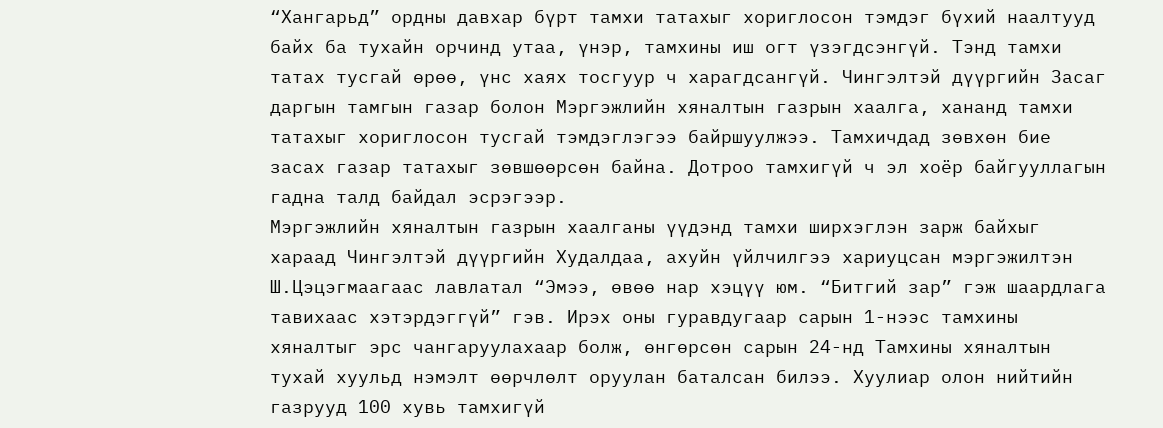“Хангарьд” ордны давхар бүрт тамхи татахыг хориглосон тэмдэг бүхий наалтууд байх ба тухайн орчинд утаа, үнэр, тамхины иш огт үзэгдсэнгүй. Тэнд тамхи татах тусгай өрөө, үнс хаях тосгуур ч харагдсангүй. Чингэлтэй дүүргийн Засаг даргын тамгын газар болон Мэргэжлийн хяналтын газрын хаалга, хананд тамхи татахыг хориглосон тусгай тэмдэглэгээ байршуулжээ. Тамхичдад зөвхөн бие засах газар татахыг зөвшөөрсөн байна. Дотроо тамхигүй ч эл хоёр байгууллагын гадна талд байдал эсрэгээр.
Мэргэжлийн хяналтын газрын хаалганы үүдэнд тамхи ширхэглэн зарж байхыг хараад Чингэлтэй дүүргийн Худалдаа, ахуйн үйлчилгээ хариуцсан мэргэжилтэн Ш.Цэцэгмаагаас лавлатал “Эмээ, өвөө нар хэцүү юм. “Битгий зар” гэж шаардлага тавихаас хэтэрдэггүй” гэв. Ирэх оны гуравдугаар сарын 1-нээс тамхины хяналтыг эрс чангаруулахаар болж, өнгөрсөн сарын 24-нд Тамхины хяналтын тухай хуульд нэмэлт өөрчлөлт оруулан баталсан билээ. Хуулиар олон нийтийн газрууд 100 хувь тамхигүй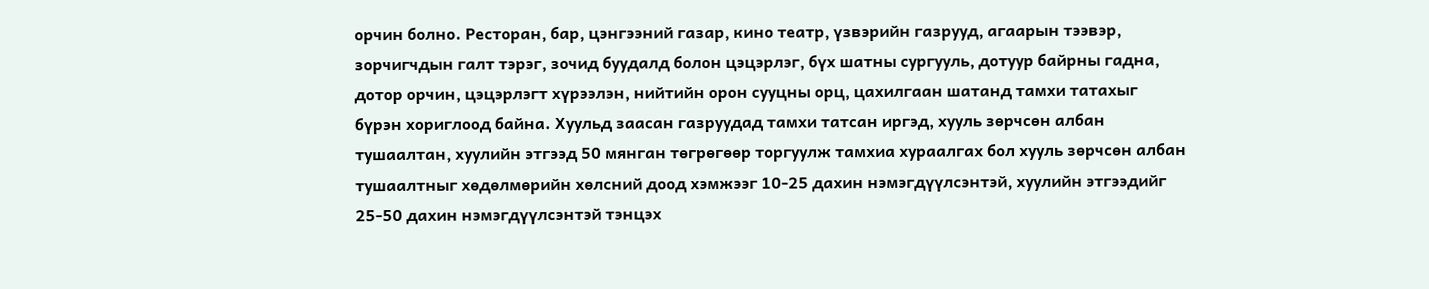орчин болно. Ресторан, бар, цэнгээний газар, кино театр, үзвэрийн газрууд, агаарын тээвэр, зорчигчдын галт тэрэг, зочид буудалд болон цэцэрлэг, бүх шатны сургууль, дотуур байрны гадна, дотор орчин, цэцэрлэгт хүрээлэн, нийтийн орон сууцны орц, цахилгаан шатанд тамхи татахыг бүрэн хориглоод байна. Хуульд заасан газруудад тамхи татсан иргэд, хууль зөрчсөн албан тушаалтан, хуулийн этгээд 50 мянган төгрөгөөр торгуулж тамхиа хураалгах бол хууль зөрчсөн албан тушаалтныг хөдөлмөрийн хөлсний доод хэмжээг 10-25 дахин нэмэгдүүлсэнтэй, хуулийн этгээдийг 25-50 дахин нэмэгдүүлсэнтэй тэнцэх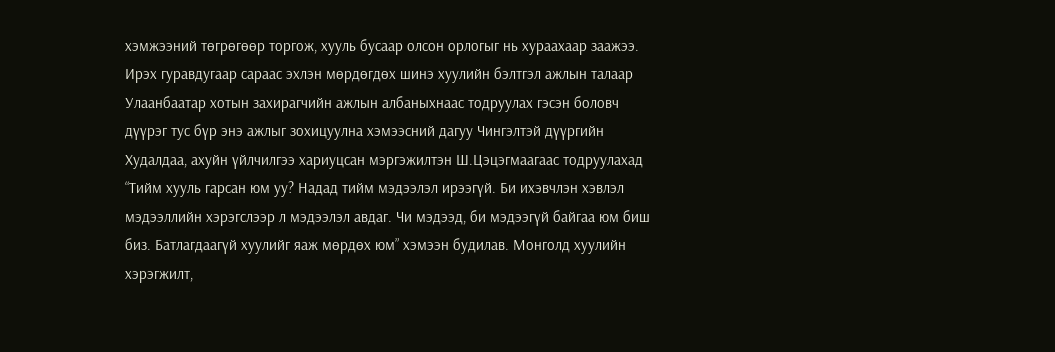хэмжээний төгрөгөөр торгож, хууль бусаар олсон орлогыг нь хураахаар заажээ.
Ирэх гуравдугаар сараас эхлэн мөрдөгдөх шинэ хуулийн бэлтгэл ажлын талаар Улаанбаатар хотын захирагчийн ажлын албаныхнаас тодруулах гэсэн боловч дүүрэг тус бүр энэ ажлыг зохицуулна хэмээсний дагуу Чингэлтэй дүүргийн Худалдаа, ахуйн үйлчилгээ хариуцсан мэргэжилтэн Ш.Цэцэгмаагаас тодруулахад “Тийм хууль гарсан юм уу? Надад тийм мэдээлэл ирээгүй. Би ихэвчлэн хэвлэл мэдээллийн хэрэгслээр л мэдээлэл авдаг. Чи мэдээд, би мэдээгүй байгаа юм биш биз. Батлагдаагүй хуулийг яаж мөрдөх юм” хэмээн будилав. Монголд хуулийн хэрэгжилт,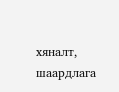хяналт, шаардлага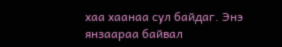хаа хаанаа сул байдаг. Энэ янзаараа байвал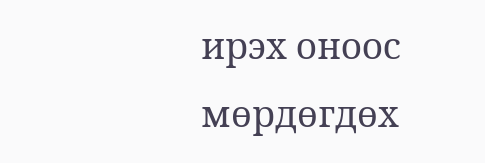ирэх оноос мөрдөгдөх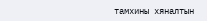тамхины хяналтын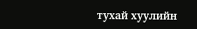тухай хуулийн